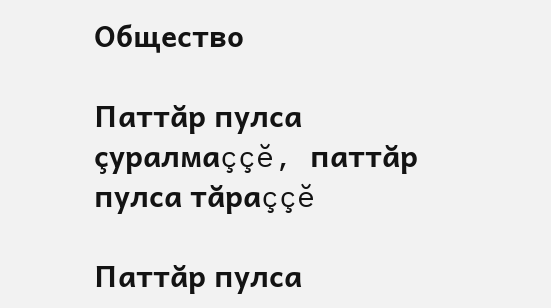Общество

Паттăр пулса çуралмаççĕ, паттăр пулса тăраççĕ

Паттăр пулса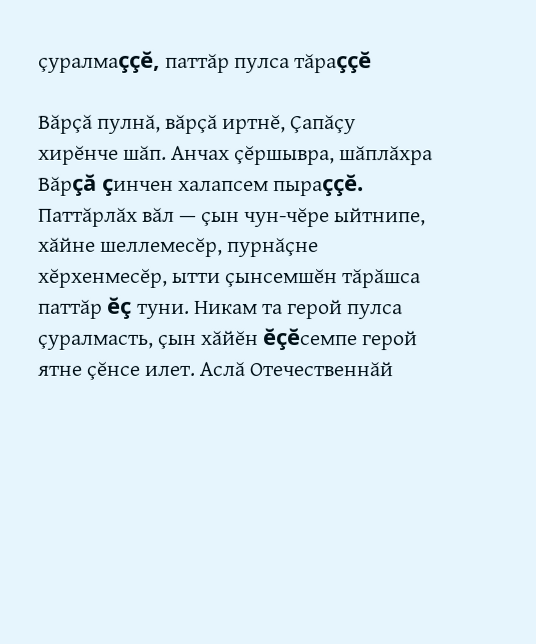çуралмаççĕ, паттăр пулса тăраççĕ

Вăрçă пулнă, вăрçă иртнĕ, Çапăçу хирĕнче шăп. Анчах çĕршывра, шăплăхра Вăрçă çинчен халапсем пыраççĕ. Паттăрлăх вăл — çын чун-чĕре ыйтнипе, хăйне шеллемесĕр, пурнăçне хĕрхенмесĕр, ытти çынсемшĕн тăрăшса паттăр ĕç туни. Никам та герой пулса çуралмасть, çын хăйĕн ĕçĕсемпе герой ятне çĕнсе илет. Аслă Отечественнăй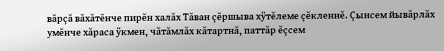вăрçă вăхăтĕнче пирĕн халăх Тăван çĕршыва хÿтĕлеме çĕкленнĕ. Çынсем йывăрлăх умĕнче хăраса ÿкмен, чăтăмлăх кăтартнă, паттăр ĕçсем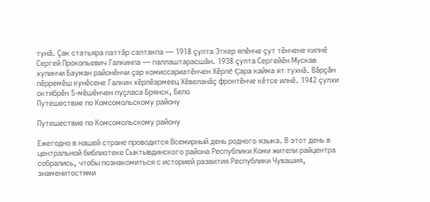тунă. Çак статьяра паттăр салтакпа — 1918 çулта Эткер ялĕнче çут тĕнчене килнĕ Сергей Прокопьевич Галкинпа — паллаштарасшăн. 1938 çулта Сергейĕн Мускав хулинчи Бауман районĕнчи çар комиссариатĕнчен Хĕрлĕ Çара кайма ят тухнă. Вăрçăн пĕрремĕш кунĕсене Галкин хĕрлĕармеец Хĕвеланăç фронтĕнче кĕтсе илнĕ. 1942 çулхи октябрĕн 5-мĕшĕнчен пуçласа Брянск, Бело
Путешествие по Комсомольскому району

Путешествие по Комсомольскому району

Ежегодно в нашей стране проводится Всемирный день родного языка. В этот день в центральной библиотеке Сыктывдинского района Республики Коми жители райцентра собрались, чтобы познакомиться с историей развития Республики Чувашия, знаменитостями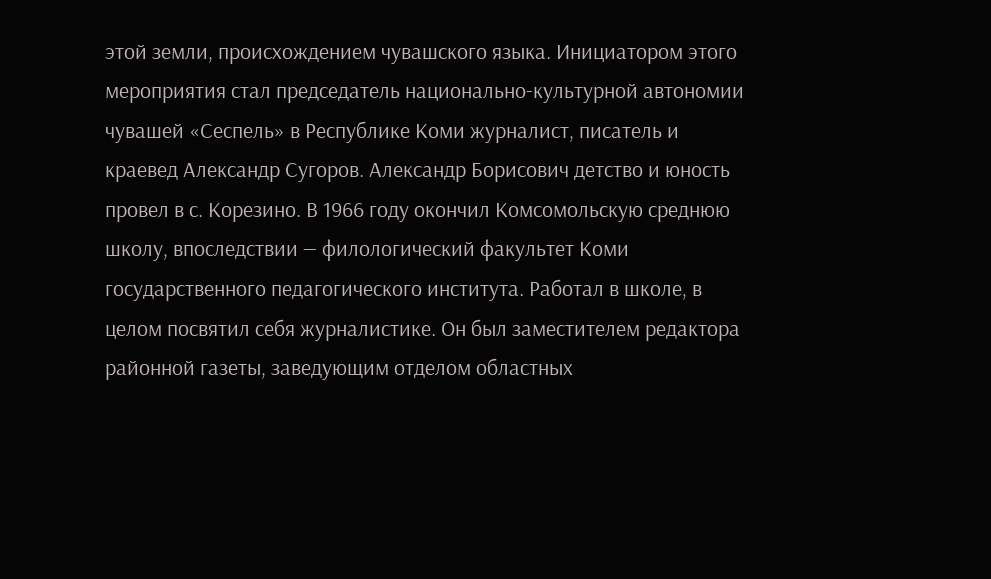этой земли, происхождением чувашского языка. Инициатором этого мероприятия стал председатель национально-культурной автономии чувашей «Сеспель» в Республике Коми журналист, писатель и краевед Александр Сугоров. Александр Борисович детство и юность провел в с. Корезино. В 1966 году окончил Комсомольскую среднюю школу, впоследствии — филологический факультет Коми государственного педагогического института. Работал в школе, в целом посвятил себя журналистике. Он был заместителем редактора районной газеты, заведующим отделом областных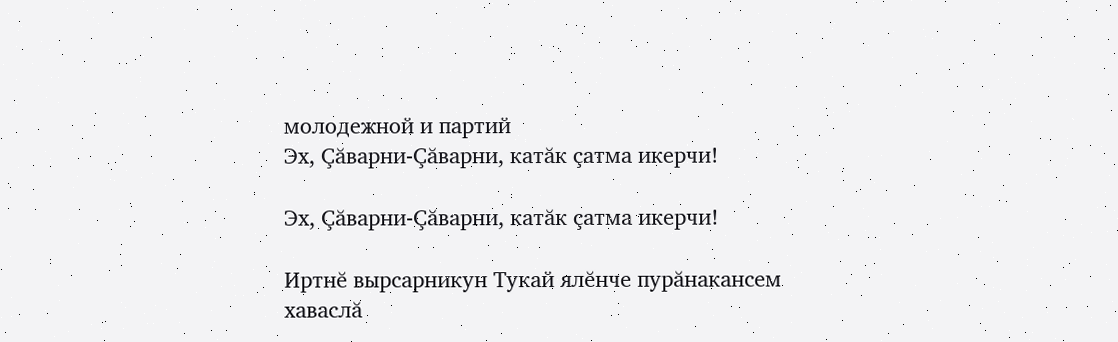молодежной и партий
Эх, Çăварни-Çăварни, катăк çатма икерчи!

Эх, Çăварни-Çăварни, катăк çатма икерчи!

Иртнĕ вырсарникун Тукай ялĕнче пурăнакансем хаваслă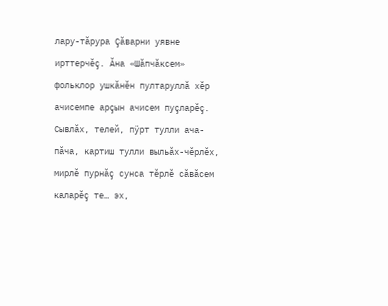лару-тăрура Çăварни уявне ирттерчĕç. Ăна «Шăпчăксем» фольклор ушкăнĕн пултаруллă хĕр ачисемпе арçын ачисем пуçларĕç. Сывлăх, телей, пÿрт тулли ача-пăча, картиш тулли выльăх-чĕрлĕх, мирлĕ пурнăç сунса тĕрлĕ сăвăсем каларĕç те… эх,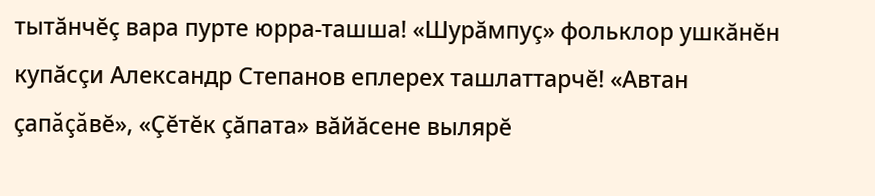тытăнчĕç вара пурте юрра-ташша! «Шурăмпуç» фольклор ушкăнĕн купăсçи Александр Степанов еплерех ташлаттарчĕ! «Автан çапăçăвĕ», «Çĕтĕк çăпата» вăйăсене вылярĕ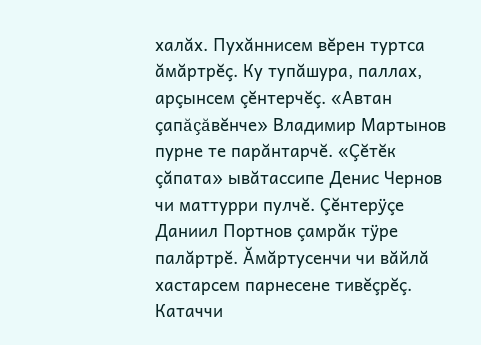халăх. Пухăннисем вĕрен туртса ăмăртрĕç. Ку тупăшура, паллах, арçынсем çĕнтерчĕç. «Автан çапăçăвĕнче» Владимир Мартынов пурне те парăнтарчĕ. «Çĕтĕк çăпата» ывăтассипе Денис Чернов чи маттурри пулчĕ. Çĕнтерÿçе Даниил Портнов çамрăк тÿре палăртрĕ. Ăмăртусенчи чи вăйлă хастарсем парнесене тивĕçрĕç. Катаччи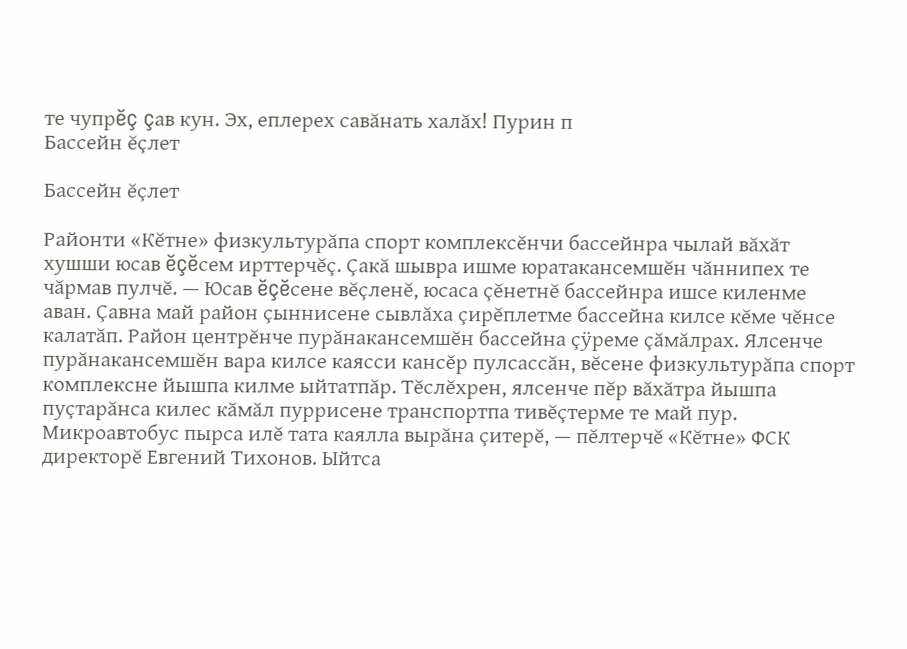те чупрĕç çав кун. Эх, еплерех савăнать халăх! Пурин п
Бассейн ĕçлет

Бассейн ĕçлет

Районти «Кĕтне» физкультурăпа спорт комплексĕнчи бассейнра чылай вăхăт хушши юсав ĕçĕсем ирттерчĕç. Çакă шывра ишме юратакансемшĕн чăннипех те чăрмав пулчĕ. — Юсав ĕçĕсене вĕçленĕ, юсаса çĕнетнĕ бассейнра ишсе киленме аван. Çавна май район çыннисене сывлăха çирĕплетме бассейна килсе кĕме чĕнсе калатăп. Район центрĕнче пурăнакансемшĕн бассейна çÿреме çăмăлрах. Ялсенче пурăнакансемшĕн вара килсе каясси кансĕр пулсассăн, вĕсене физкультурăпа спорт комплексне йышпа килме ыйтатпăр. Тĕслĕхрен, ялсенче пĕр вăхăтра йышпа пуçтарăнса килес кăмăл пуррисене транспортпа тивĕçтерме те май пур. Микроавтобус пырса илĕ тата каялла вырăна çитерĕ, — пĕлтерчĕ «Кĕтне» ФСК директорĕ Евгений Тихонов. Ыйтса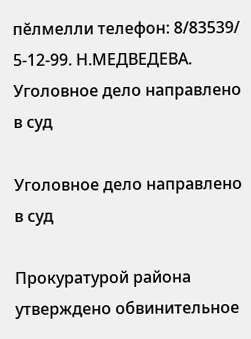пĕлмелли телефон: 8/83539/ 5-12-99. Н.МЕДВЕДЕВА.
Уголовное дело направлено в суд

Уголовное дело направлено в суд

Прокуратурой района утверждено обвинительное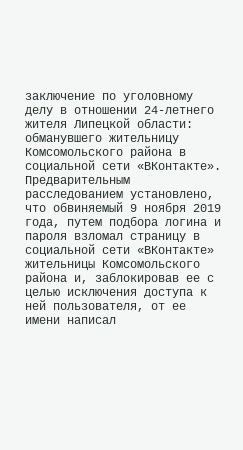заключение по уголовному делу в отношении 24-летнего жителя Липецкой области: обманувшего жительницу Комсомольского района в социальной сети «ВКонтакте». Предварительным расследованием установлено, что обвиняемый 9 ноября 2019 года, путем подбора логина и пароля взломал страницу в социальной сети «ВКонтакте» жительницы Комсомольского района и, заблокировав ее с целью исключения доступа к ней пользователя, от ее имени написал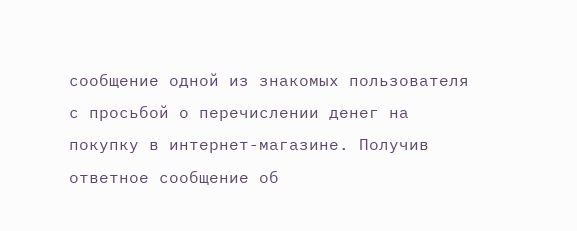сообщение одной из знакомых пользователя с просьбой о перечислении денег на покупку в интернет-магазине. Получив ответное сообщение об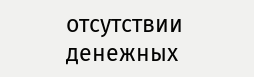отсутствии денежных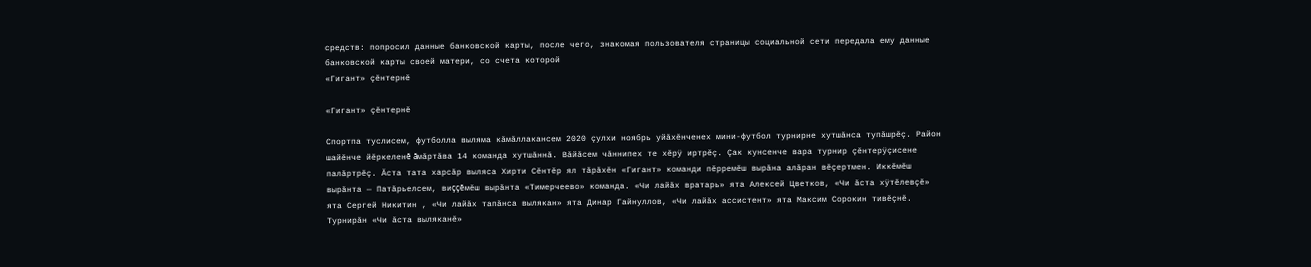средств: попросил данные банковской карты, после чего, знакомая пользователя страницы социальной сети передала ему данные банковской карты своей матери, со счета которой
«Гигант» çĕнтернĕ

«Гигант» çĕнтернĕ

Спортпа туслисем, футболла выляма кăмăллакансем 2020 çулхи ноябрь уйăхĕнченех мини-футбол турнирне хутшăнса тупăшрĕç. Район шайĕнче йĕркеленĕ ăмăртăва 14 команда хутшăннă. Вăйăсем чăннипех те хĕрÿ иртрĕç. Çак кунсенче вара турнир çĕнтерÿçисене палăртрĕç. Ăста тата харсăр выляса Хирти Сĕнтĕр ял тăрăхĕн «Гигант» команди пĕрремĕш вырăна алăран вĕçертмен. Иккĕмĕш вырăнта — Патăрьелсем, виççĕмĕш вырăнта «Тимерчеево» команда. «Чи лайăх вратарь» ята Алексей Цветков, «Чи ăста хÿтĕлевçĕ» ята Сергей Никитин , «Чи лайăх тапăнса вылякан» ята Динар Гайнуллов, «Чи лайăх ассистент» ята Максим Сорокин тивĕçнĕ. Турнирăн «Чи ăста выляканĕ»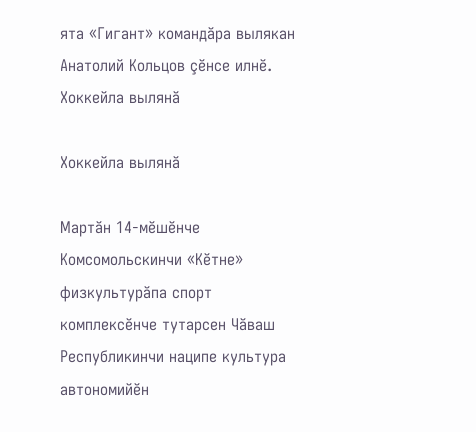ята «Гигант» командăра вылякан Анатолий Кольцов çĕнсе илнĕ.
Хоккейла вылянă

Хоккейла вылянă

Мартăн 14-мĕшĕнче Комсомольскинчи «Кĕтне» физкультурăпа спорт комплексĕнче тутарсен Чăваш Республикинчи наципе культура автономийĕн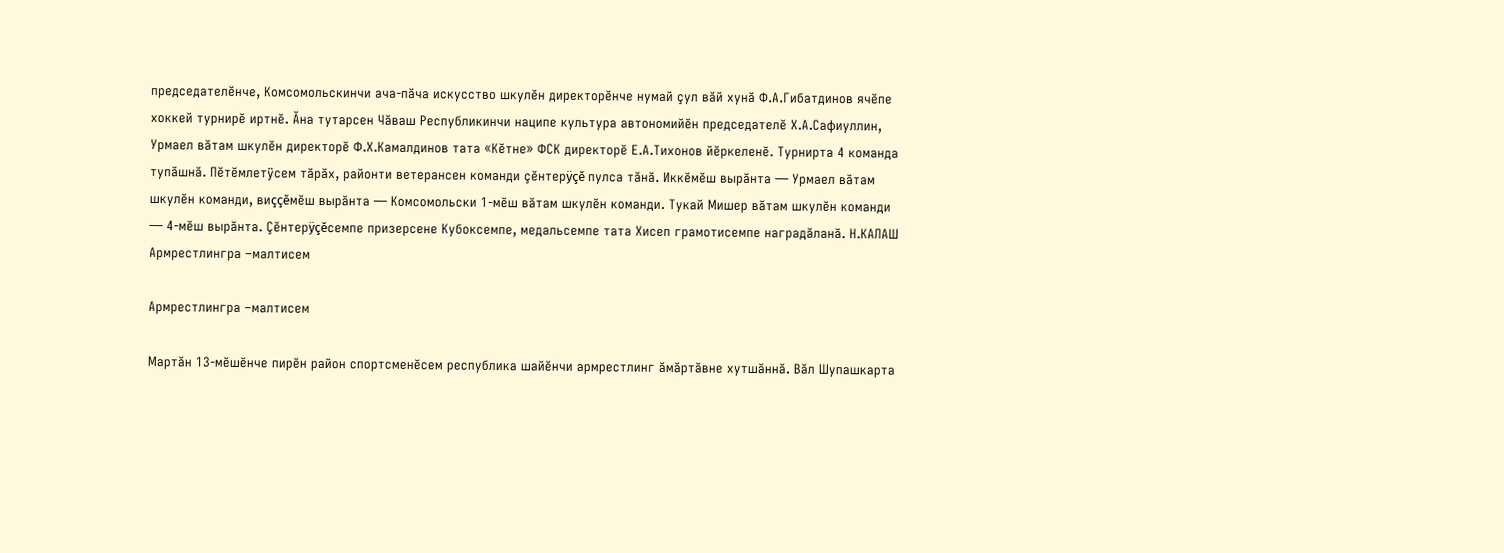председателĕнче, Комсомольскинчи ача-пăча искусство шкулĕн директорĕнче нумай çул вăй хунă Ф.А.Гибатдинов ячĕпе хоккей турнирĕ иртнĕ. Ăна тутарсен Чăваш Республикинчи наципе культура автономийĕн председателĕ Х.А.Сафиуллин, Урмаел вăтам шкулĕн директорĕ Ф.Х.Камалдинов тата «Кĕтне» ФСК директорĕ Е.А.Тихонов йĕркеленĕ. Турнирта 4 команда тупăшнă. Пĕтĕмлетÿсем тăрăх, районти ветерансен команди çĕнтерÿçĕ пулса тăнă. Иккĕмĕш вырăнта — Урмаел вăтам шкулĕн команди, виççĕмĕш вырăнта — Комсомольски 1-мĕш вăтам шкулĕн команди. Тукай Мишер вăтам шкулĕн команди — 4-мĕш вырăнта. Çĕнтерÿçĕсемпе призерсене Кубоксемпе, медальсемпе тата Хисеп грамотисемпе наградăланă. Н.КАЛАШ
Армрестлингра –малтисем

Армрестлингра –малтисем

Мартăн 13-мĕшĕнче пирĕн район спортсменĕсем республика шайĕнчи армрестлинг ăмăртăвне хутшăннă. Вăл Шупашкарта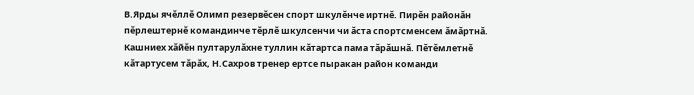В.Ярды ячĕллĕ Олимп резервĕсен спорт шкулĕнче иртнĕ. Пирĕн районăн пĕрлештернĕ командинче тĕрлĕ шкулсенчи чи ăста спортсменсем ăмăртнă. Кашниех хăйĕн пултарулăхне туллин кăтартса пама тăрăшнă. Пĕтĕмлетнĕ кăтартусем тăрăх, Н.Сахров тренер ертсе пыракан район команди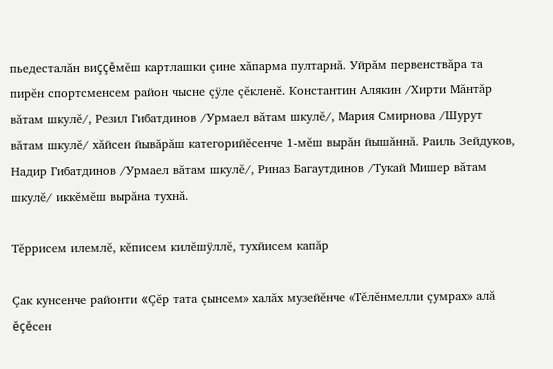пьедесталăн виççĕмĕш картлашки çине хăпарма пултарнă. Уйрăм первенствăра та пирĕн спортсменсем район чысне çÿле çĕкленĕ. Константин Алякин /Хирти Мăнтăр вăтам шкулĕ/, Резил Гибатдинов /Урмаел вăтам шкулĕ/, Мария Смирнова /Шурут вăтам шкулĕ/ хăйсен йывăрăш категорийĕсенче 1-мĕш вырăн йышăннă. Раиль Зейдуков, Надир Гибатдинов /Урмаел вăтам шкулĕ/, Риназ Багаутдинов /Тукай Мишер вăтам шкулĕ/ иккĕмĕш вырăна тухнă.

Тĕррисем илемлĕ, кĕписем килĕшÿллĕ, тухйисем капăр

Çак кунсенче районти «Çĕр тата çынсем» халăх музейĕнче «Тĕлĕнмелли çумрах» алă ĕçĕсен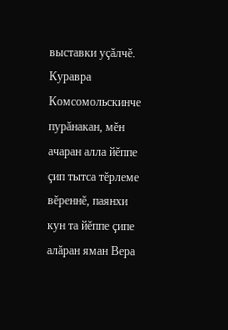выставки уçăлчĕ. Куравра Комсомольскинче пурăнакан, мĕн ачаран алла йĕппе çип тытса тĕрлеме вĕреннĕ, паянхи кун та йĕппе çипе алăран яман Вера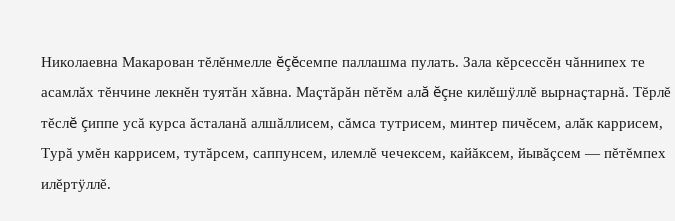Николаевна Макарован тĕлĕнмелле ĕçĕсемпе паллашма пулать. Зала кĕрсессĕн чăннипех те асамлăх тĕнчине лекнĕн туятăн хăвна. Маçтăрăн пĕтĕм алă ĕçне килĕшÿллĕ вырнаçтарнă. Тĕрлĕ тĕслĕ çиппе усă курса ăсталанă алшăллисем, сăмса тутрисем, минтер пичĕсем, алăк каррисем, Турă умĕн каррисем, тутăрсем, саппунсем, илемлĕ чечексем, кайăксем, йывăçсем — пĕтĕмпех илĕртÿллĕ.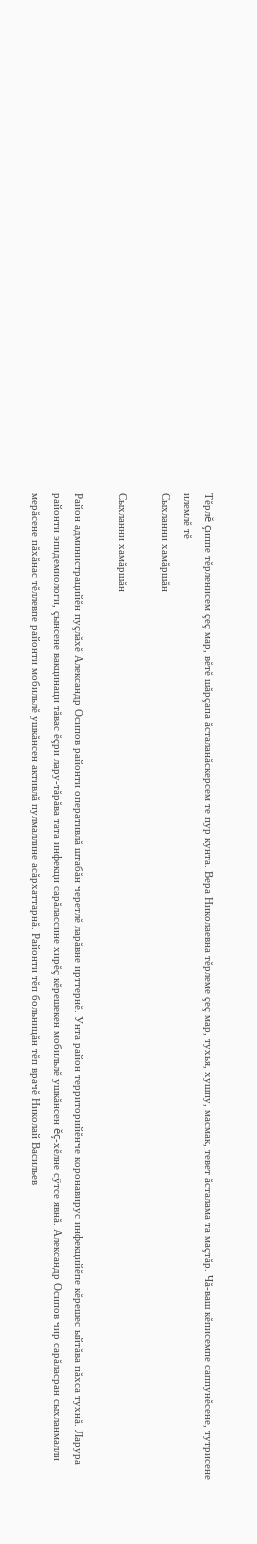Тĕрлĕ çиппе тĕрленисем çеç мар, вĕтĕ шăрçапа ăсталанăскерсем те пур кунта. Вера Николаевна тĕрлеме çеç мар, тухья, хушпу, масмак, тевет ăсталама та маçтăр. Чă-ваш кĕписемпе саппунĕсене, тутрисене илемлĕ тĕ
Сыхланни хамăршăн

Сыхланни хамăршăн

Район администрацийĕн пуçлăхĕ Александр Осипов районти оперативлă штабăн черетлĕ ларăвне ирттернĕ. Унта район территорийĕнче коронавирус инфекцийĕпе кĕрешес ыйтăва пăхса тухнă. Ларура районти эпидемиологи, çынсене вакцинаци тăвас ĕçри лару-тăрăва тата инфекци сарăлассине хирĕç кĕрешекен мобильлĕ ушкăнсен ĕç-хĕлне сÿтсе явнă. Александр Осипов чир сарăласран сыхланмалли мерăсене пăхăнас тĕллевпе районти мобильлĕ ушкăнсен активлă пулмаллине асăрхаттарнă. Районти тĕп больницăн тĕп врачĕ Николай Васильев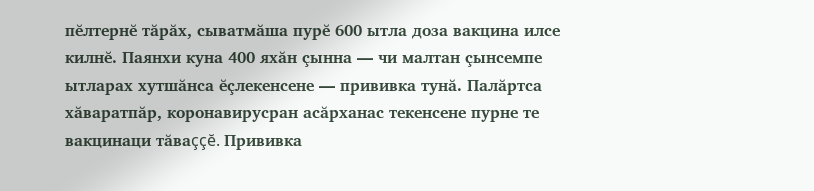пĕлтернĕ тăрăх, сыватмăша пурĕ 600 ытла доза вакцина илсе килнĕ. Паянхи куна 400 яхăн çынна — чи малтан çынсемпе ытларах хутшăнса ĕçлекенсене — прививка тунă. Палăртса хăваратпăр, коронавирусран асăрханас текенсене пурне те вакцинаци тăваççĕ. Прививка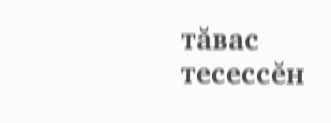тăвас тесессĕн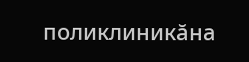поликлиникăна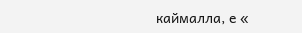каймалла, е «